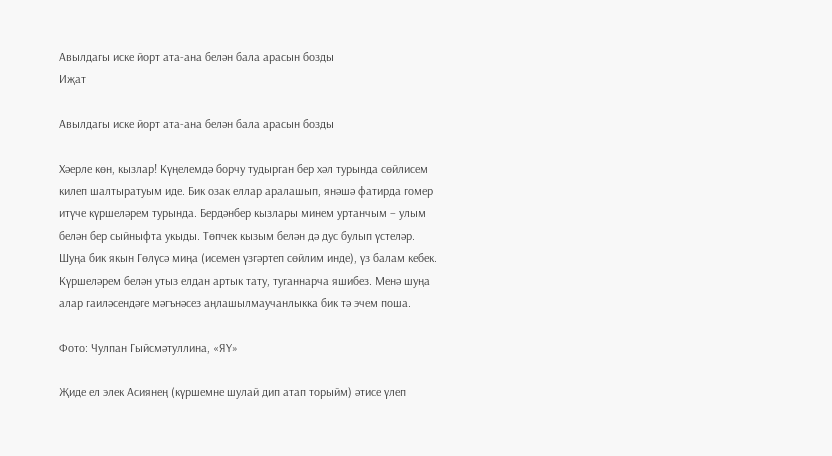Авылдагы иске йорт ата-ана белән бала арасын бозды
Иҗат

Авылдагы иске йорт ата-ана белән бала арасын бозды

Хәерле көн, кызлар! Күңелемдә борчу тудырган бер хәл турында сөйлисем килеп шалтыратуым иде. Бик озак еллар аралашып, янәшә фатирда гомер итүче күршеләрем турында. Бердәнбер кызлары минем уртанчым – улым белән бер сыйныфта укыды. Төпчек кызым белән дә дус булып үстеләр. Шуңа бик якын Гөлүсә миңа (исемен үзгәртеп сөйлим инде), үз балам кебек. Күршеләрем белән утыз елдан артык тату, туганнарча яшибез. Менә шуңа алар гаиләсендәге мәгънәсез аңлашылмаучанлыкка бик тә эчем поша.

Фото: Чулпан Гыйсмәтуллина, «ЯҮ»

Җиде ел элек Асиянең (күршемне шулай дип атап торыйм) әтисе үлеп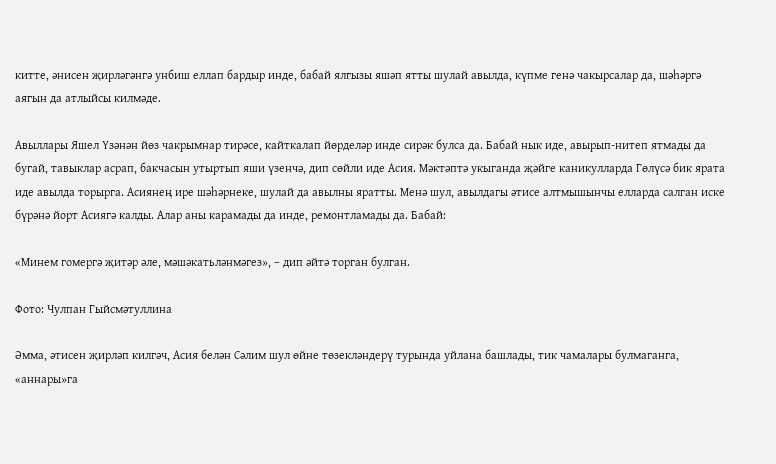китте, әнисен җирләгәнгә унбиш еллап бардыр инде, бабай ялгызы яшәп ятты шулай авылда, күпме генә чакырсалар да, шәһәргә аягын да атлыйсы килмәде.

Авыллары Яшел Үзәнән йөз чакрымнар тирәсе, кайткалап йөрделәр инде сирәк булса да. Бабай нык иде, авырып-нитеп ятмады да бугай, тавыклар асрап, бакчасын утыртып яши үзенчә, дип сөйли иде Асия. Мәктәптә укыганда җәйге каникулларда Гөлүсә бик ярата иде авылда торырга. Асиянең ире шәһәрнеке, шулай да авылны яратты. Менә шул, авылдагы әтисе алтмышынчы елларда салган иске бүрәнә йорт Асиягә калды. Алар аны карамады да инде, ремонтламады да. Бабай:

«Минем гомергә җитәр әле, мәшәкатьләнмәгез», – дип әйтә торган булган.

Фото: Чулпан Гыйсмәтуллина

Әмма, әтисен җирләп килгәч, Асия белән Сәлим шул өйне төзекләндерү турында уйлана башлады, тик чамалары булмаганга, «аннары»га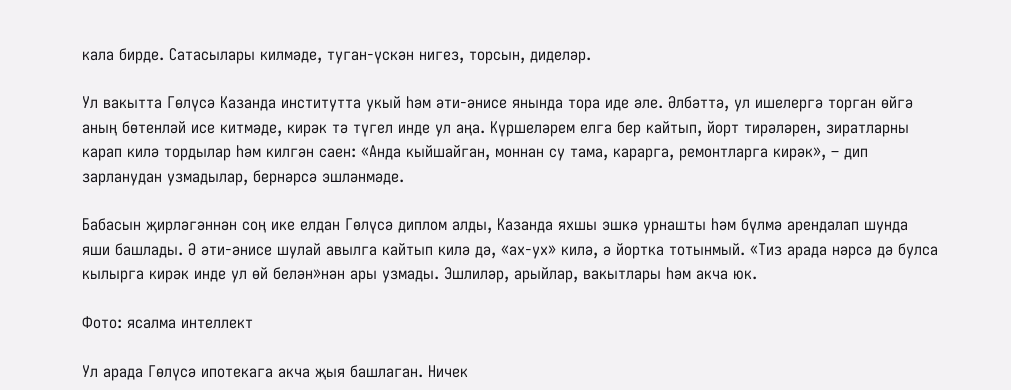кала бирде. Сатасылары килмәде, туган-үскән нигез, торсын, диделәр.

Ул вакытта Гөлүсә Казанда институтта укый һәм әти-әнисе янында тора иде әле. Әлбәттә, ул ишелергә торган өйгә аның бөтенләй исе китмәде, кирәк тә түгел инде ул аңа. Күршеләрем елга бер кайтып, йорт тирәләрен, зиратларны карап килә тордылар һәм килгән саен: «Анда кыйшайган, моннан су тама, карарга, ремонтларга кирәк», – дип зарланудан узмадылар, бернәрсә эшләнмәде.

Бабасын җирләгәннән соң ике елдан Гөлүсә диплом алды, Казанда яхшы эшкә урнашты һәм бүлмә арендалап шунда яши башлады. Ә әти-әнисе шулай авылга кайтып килә дә, «ах-ух» килә, ә йортка тотынмый. «Тиз арада нәрсә дә булса кылырга кирәк инде ул өй белән»нән ары узмады. Эшлиләр, арыйлар, вакытлары һәм акча юк.

Фото: ясалма интеллект

Ул арада Гөлүсә ипотекага акча җыя башлаган. Ничек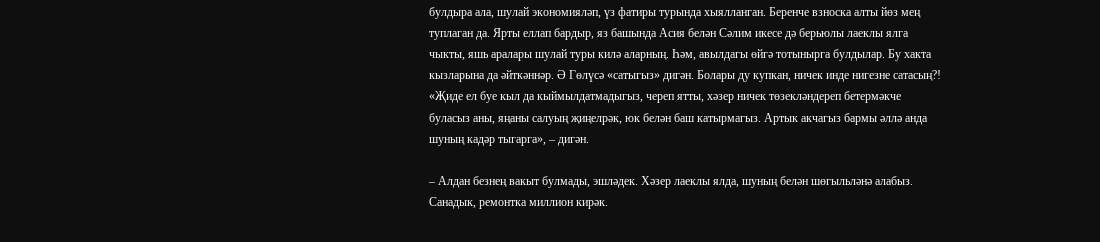булдыра ала, шулай экономияләп, үз фатиры турында хыялланган. Беренче взноска алты йөз мең туплаган да. Ярты еллап бардыр, яз башында Асия белән Сәлим икесе дә берьюлы лаеклы ялга чыкты, яшь аралары шулай туры килә аларның. Һәм, авылдагы өйгә тотынырга булдылар. Бу хакта кызларына да әйткәннәр. Ә Гөлүсә «сатыгыз» дигән. Болары ду купкан, ничек инде нигезне сатасың?! «Җиде ел буе кыл да кыймылдатмадыгыз, череп ятты, хәзер ничек төзекләндереп бетермәкче буласыз аны, яңаны салуың җиңелрәк, юк белән баш катырмагыз. Артык акчагыз бармы әллә анда шуның кадәр тыгарга», – дигән.

– Алдан безнең вакыт булмады, эшләдек. Хәзер лаеклы ялда, шуның белән шөгыльләнә алабыз. Санадык, ремонтка миллион кирәк.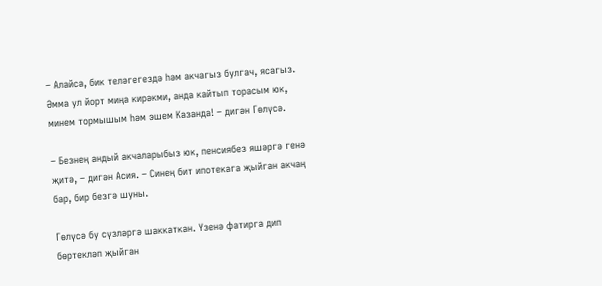– Алайса, бик теләгегездә һәм акчагыз булгач, ясагыз. Әмма ул йорт миңа кирәкми, анда кайтып торасым юк, минем тормышым һәм эшем Казанда! – дигән Гөлүсә.

– Безнең андый акчаларыбыз юк, пенсиябез яшәргә генә җитә, – дигән Асия. – Синең бит ипотекага җыйган акчаң бар, бир безгә шуны.

Гөлүсә бу сүзләргә шаккаткан. Үзенә фатирга дип бөртекләп җыйган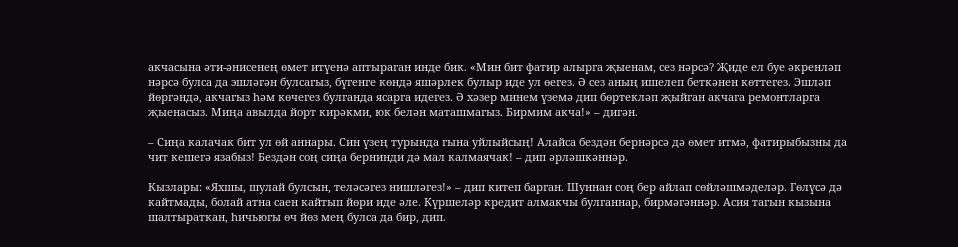акчасына әти-әнисенең өмет итүенә аптыраган инде бик. «Мин бит фатир алырга җыенам, сез нәрсә? Җиде ел буе әкренләп нәрсә булса да эшләгән булсагыз, бүгенге көндә яшәрлек булыр иде ул өегез. Ә сез аның ишелеп беткәнен көттегез. Эшләп йөргәндә, акчагыз һәм көчегез булганда ясарга идегез. Ә хәзер минем үземә дип бөртекләп җыйган акчага ремонтларга җыенасыз. Миңа авылда йорт кирәкми, юк белән маташмагыз. Бирмим акча!» – дигән.

– Сиңа калачак бит ул өй аннары. Син үзең турында гына уйлыйсың! Алайса бездән бернәрсә дә өмет итмә, фатирыбызны да чит кешегә язабыз! Бездән соң сиңа бернинди дә мал калмаячак! – дип әрләшкәннәр.

Кызлары: «Яхшы, шулай булсын, теләсәгез нишләгез!» – дип китеп барган. Шуннан соң бер айлап сөйләшмәделәр. Гөлүсә дә кайтмады, болай атна саен кайтып йөри иде әле. Күршеләр кредит алмакчы булганнар, бирмәгәннәр. Асия тагын кызына шалтыраткан, һичьюгы өч йөз мең булса да бир, дип.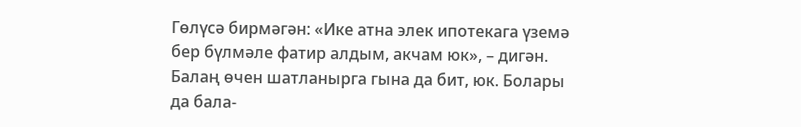Гөлүсә бирмәгән: «Ике атна элек ипотекага үземә бер бүлмәле фатир алдым, акчам юк», – дигән. Балаң өчен шатланырга гына да бит, юк. Болары да бала-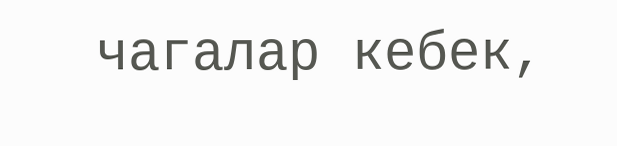чагалар кебек,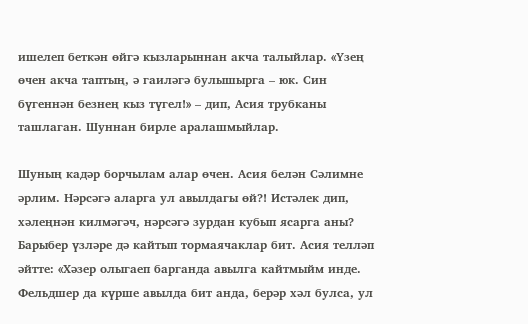ишелеп беткән өйгә кызларыннан акча талыйлар. «Үзең өчен акча таптың, ә гаиләгә булышырга – юк. Син бүгеннән безнең кыз түгел!» – дип, Асия трубканы ташлаган. Шуннан бирле аралашмыйлар.

Шуның кадәр борчылам алар өчен. Асия белән Сәлимне әрлим. Нәрсәгә аларга ул авылдагы өй?! Истәлек дип, хәлеңнән килмәгәч, нәрсәгә зурдан кубып ясарга аны? Барыбер үзләре дә кайтып тормаячаклар бит. Асия телләп әйтте: «Хәзер олыгаеп барганда авылга кайтмыйм инде. Фельдшер да күрше авылда бит анда, берәр хәл булса, ул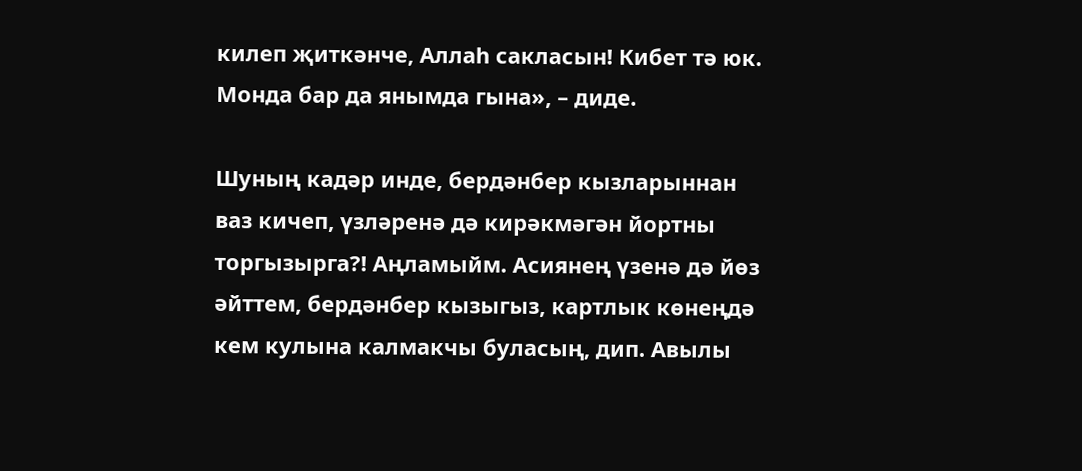килеп җиткәнче, Аллаһ сакласын! Кибет тә юк. Монда бар да янымда гына», – диде.

Шуның кадәр инде, бердәнбер кызларыннан ваз кичеп, үзләренә дә кирәкмәгән йортны торгызырга?! Аңламыйм. Асиянең үзенә дә йөз әйттем, бердәнбер кызыгыз, картлык көнеңдә кем кулына калмакчы буласың, дип. Авылы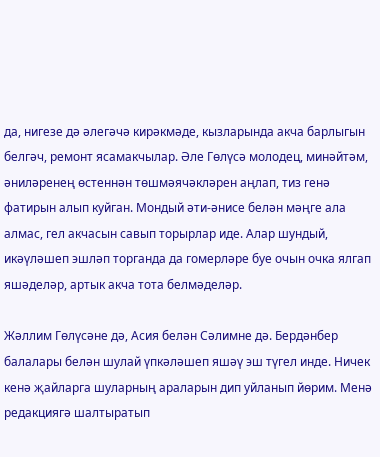да, нигезе дә әлегәчә кирәкмәде, кызларында акча барлыгын белгәч, ремонт ясамакчылар. Әле Гөлүсә молодец, минәйтәм, әниләренең өстеннән төшмәячәкләрен аңлап, тиз генә фатирын алып куйган. Мондый әти-әнисе белән мәңге ала алмас, гел акчасын савып торырлар иде. Алар шундый, икәүләшеп эшләп торганда да гомерләре буе очын очка ялгап яшәделәр, артык акча тота белмәделәр.

Жәллим Гөлүсәне дә, Асия белән Сәлимне дә. Бердәнбер балалары белән шулай үпкәләшеп яшәү эш түгел инде. Ничек кенә җайларга шуларның араларын дип уйланып йөрим. Менә редакциягә шалтыратып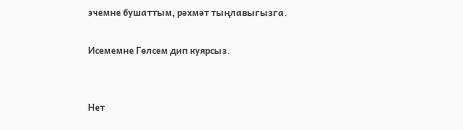эчемне бушаттым, рәхмәт тыңлавыгызга.

Исемемне Гөлсем дип куярсыз.


Нет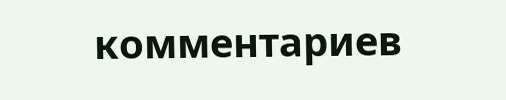комментариев